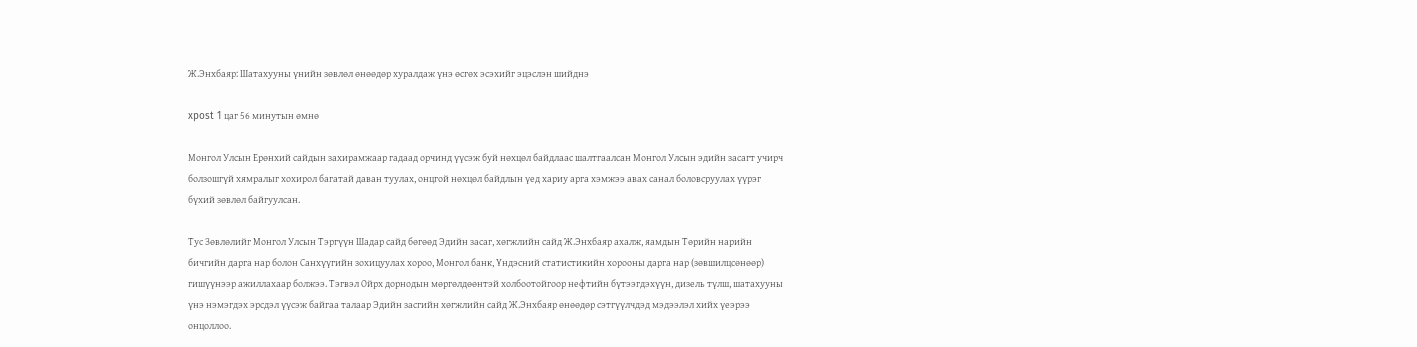Ж.Энхбаяр: Шатахууны үнийн зөвлөл өнөөдөр хуралдаж үнэ өсгөх эсэхийг эцэслэн шийднэ

xpost 1 цаг 56 минутын өмнө

Монгол Улсын Ерөнхий сайдын захирамжаар гадаад орчинд үүсэж буй нөхцөл байдлаас шалтгаалсан Монгол Улсын эдийн засагт учирч болзошгүй хямралыг хохирол багатай даван туулах, онцгой нөхцөл байдлын үед хариу арга хэмжээ авах санал боловсруулах үүрэг бүхий зөвлөл байгуулсан.

Тус Зөвлөлийг Монгол Улсын Тэргүүн Шадар сайд бөгөөд Эдийн засаг, хөгжлийн сайд Ж.Энхбаяр ахалж, яамдын Төрийн нарийн бичгийн дарга нар болон Санхүүгийн зохицуулах хороо, Монгол банк, Үндэсний статистикийн хорооны дарга нар (зөвшилцсөнөөр) гишүүнээр ажиллахаар болжээ. Тэгвэл Ойрх дорнодын мөргөлдөөнтэй холбоотойгоор нефтийн бүтээгдэхүүн, дизель түлш, шатахууны үнэ нэмэгдэх эрсдэл үүсэж байгаа талаар Эдийн засгийн хөгжлийн сайд Ж.Энхбаяр өнөөдөр сэтгүүлчдэд мэдээлэл хийх үеэрээ онцоллоо.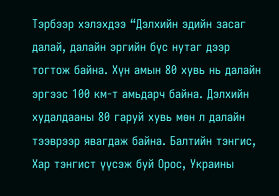Тэрбээр хэлэхдээ “Дэлхийн эдийн засаг далай, далайн эргийн бүс нутаг дээр тогтож байна. Хүн амын 80 хувь нь далайн эргээс 100 км-т амьдарч байна. Дэлхийн худалдааны 80 гаруй хувь мөн л далайн тээврээр явагдаж байна. Балтийн тэнгис, Хар тэнгист үүсэж буй Орос, Украины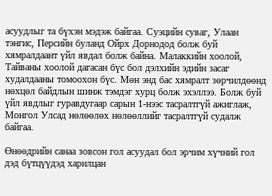асуудлыг та бүхэн мэдэж байгаа. Суэцийн суваг, Улаан тэнгис, Персийн буланд Ойрх Дорнодод болж буй хямралдаант үйл явдал болж байна. Малаккийн хоолой, Тайваны хоолой дагасан бүс бол дэлхийн эдийн засаг худалдааны томоохон бүс. Мөн энд бас хямралт зөрчилдөөнд нөхцөл байдлын шинж тэмдэг хурц болж эхэллээ. Болж буй үйл явдлыг гуравдугаар сарын 1-нээс тасралтгүй ажиглаж, Монгол Улсад нөлөөлөх нөлөөллийг тасралтгүй судалж байгаа.

Өнөөдрийн санаа зовсон гол асуудал бол эрчим хүчний гол дэд бүтцүүдэд харилцан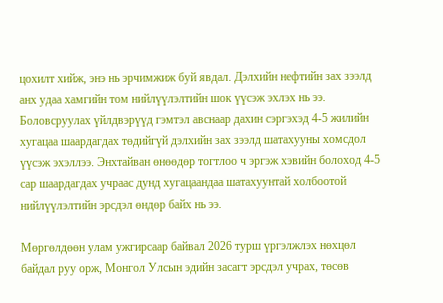цохилт хийж, энэ нь эрчимжиж буй явдал. Дэлхийн нефтийн зах зээлд анх удаа хамгийн том нийлүүлэлтийн шок үүсэж эхлэх нь ээ. Боловсруулах үйлдвэрүүд гэмтэл авснаар дахин сэргэхэд 4-5 жилийн хугацаа шаардагдах төдийгүй дэлхийн зах зээлд шатахууны хомсдол үүсэж эхэллээ. Энхтайван өнөөдөр тогтлоо ч эргэж хэвийн болоход 4-5 сар шаардагдах учраас дунд хугацаандаа шатахуунтай холбоотой нийлүүлэлтийн эрсдэл өндөр байх нь ээ.

Мөргөлдөөн улам ужгирсаар байвал 2026 турш үргэлжлэх нөхцөл байдал руу орж, Монгол Улсын эдийн засагт эрсдэл учрах, төсөв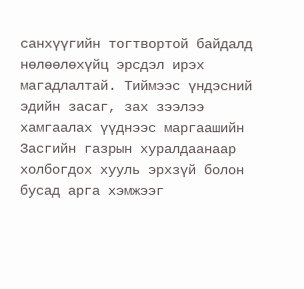санхүүгийн тогтвортой байдалд нөлөөлөхүйц эрсдэл ирэх магадлалтай. Тиймээс үндэсний эдийн засаг, зах зээлээ хамгаалах үүднээс маргаашийн Засгийн газрын хуралдаанаар холбогдох хууль эрхзүй болон бусад арга хэмжээг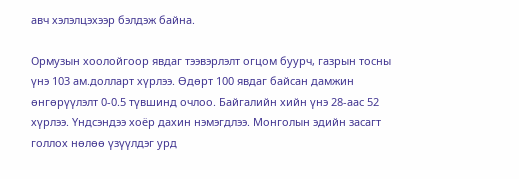авч хэлэлцэхээр бэлдэж байна.

Ормузын хоолойгоор явдаг тээвэрлэлт огцом буурч, газрын тосны үнэ 103 ам.долларт хүрлээ. Өдөрт 100 явдаг байсан дамжин өнгөрүүлэлт 0-0.5 түвшинд очлоо. Байгалийн хийн үнэ 28-аас 52 хүрлээ. Үндсэндээ хоёр дахин нэмэгдлээ. Монголын эдийн засагт голлох нөлөө үзүүлдэг урд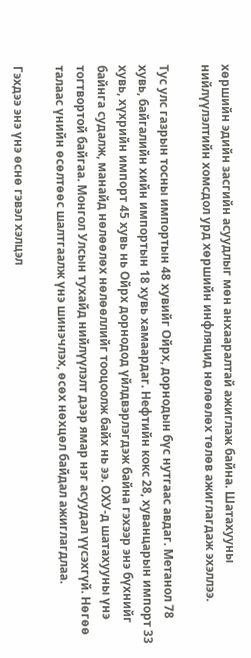хөршийн эдийн засгийн асуудлыг мөн анхааралтай ажиглаж байна. Шатахууны нийлүүлэлтийн хомсдол урд хөршийн инфляцид нөлөөлөх төлөв ажиглагдаж эхэллээ.

Тус улс газрын тосны импортын 48 хувийг Ойрх, дорнодын бүс нутгаас авдаг. Метанол 78 хувь, байгалийн хийн импортын 18 хувь хамаардаг. Нефтийн кокс 28, хуванцарын импорт 33 хувь, хүхрийн импорт 45 хувь нь Ойрх дорнодод үйлдвэрлэгдэж байна гэхээр энэ бүхнийг байнга судалж, манайд нөлөөлөх нөлөөллийг тооцоолж байх нь ээ. ОХУ-д шатахууны үнэ тогтвортой байгаа. Монгол Улсын тухайд нийлүүлэлт дээр ямар нэг асуудал үүсэхгүй. Нөгөө талаас үнийн өсөлтөөс шалтгаалж үнэ шинэчлэх, өсөх нөхцөл байдал ажиглагдлаа.

Гэхдээ энэ үнэ өснө гэвэл хэлцэл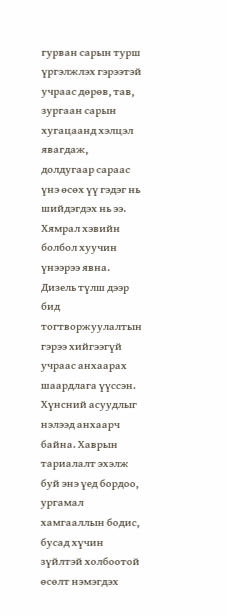гурван сарын турш үргэлжлэх гэрээтэй учраас дөрөв, тав, зургаан сарын хугацаанд хэлцэл явагдаж, долдугаар сараас үнэ өсөх үү гэдэг нь шийдэгдэх нь ээ. Хямрал хэвийн болбол хуучин үнээрээ явна. Дизель түлш дээр бид тогтворжуулалтын гэрээ хийгээгүй учраас анхаарах шаардлага үүссэн. Хүнсний асуудлыг нэлээд анхаарч байна. Хаврын тариалалт эхэлж буй энэ үед бордоо, ургамал хамгааллын бодис, бусад хүчин зүйлтэй холбоотой өсөлт нэмэгдэх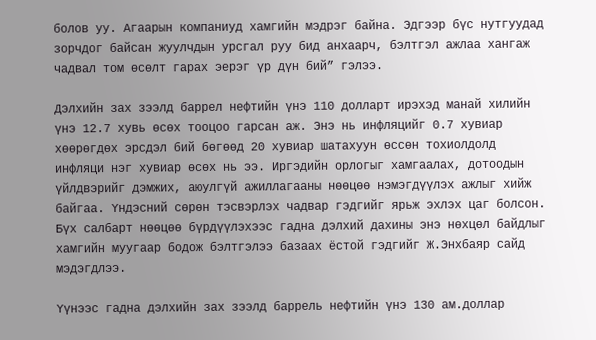болов уу. Агаарын компаниуд хамгийн мэдрэг байна. Эдгээр бүс нутгуудад зорчдог байсан жуулчдын урсгал руу бид анхаарч, бэлтгэл ажлаа хангаж чадвал том өсөлт гарах эерэг үр дүн бий” гэлээ.

Дэлхийн зах зээлд баррел нефтийн үнэ 110 долларт ирэхэд манай хилийн үнэ 12.7 хувь өсөх тооцоо гарсан аж. Энэ нь инфляцийг 0.7 хувиар хөөрөгдөх эрсдэл бий бөгөөд 20 хувиар шатахуун өссөн тохиолдолд инфляци нэг хувиар өсөх нь ээ. Иргэдийн орлогыг хамгаалах, дотоодын үйлдвэрийг дэмжих, аюулгүй ажиллагааны нөөцөө нэмэгдүүлэх ажлыг хийж байгаа. Үндэсний сөрөн тэсвэрлэх чадвар гэдгийг ярьж эхлэх цаг болсон. Бүх салбарт нөөцөө бүрдүүлэхээс гадна дэлхий дахины энэ нөхцөл байдлыг хамгийн муугаар бодож бэлтгэлээ базаах ёстой гэдгийг Ж.Энхбаяр сайд мэдэгдлээ.

Үүнээс гадна дэлхийн зах зээлд баррель нефтийн үнэ 130 ам.доллар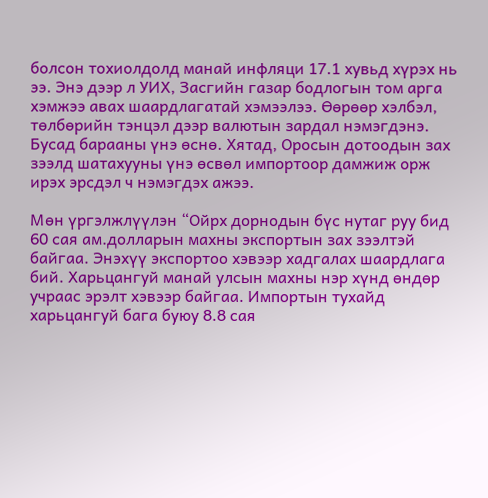болсон тохиолдолд манай инфляци 17.1 хувьд хүрэх нь ээ. Энэ дээр л УИХ, Засгийн газар бодлогын том арга хэмжээ авах шаардлагатай хэмээлээ. Өөрөөр хэлбэл, төлбөрийн тэнцэл дээр валютын зардал нэмэгдэнэ. Бусад барааны үнэ өснө. Хятад, Оросын дотоодын зах зээлд шатахууны үнэ өсвөл импортоор дамжиж орж ирэх эрсдэл ч нэмэгдэх ажээ.

Мөн үргэлжлүүлэн “Ойрх дорнодын бүс нутаг руу бид 60 сая ам.долларын махны экспортын зах зээлтэй байгаа. Энэхүү экспортоо хэвээр хадгалах шаардлага бий. Харьцангуй манай улсын махны нэр хүнд өндөр учраас эрэлт хэвээр байгаа. Импортын тухайд харьцангуй бага буюу 8.8 сая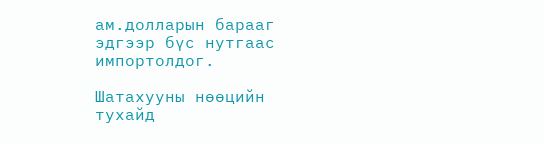ам.долларын барааг эдгээр бүс нутгаас импортолдог.

Шатахууны нөөцийн тухайд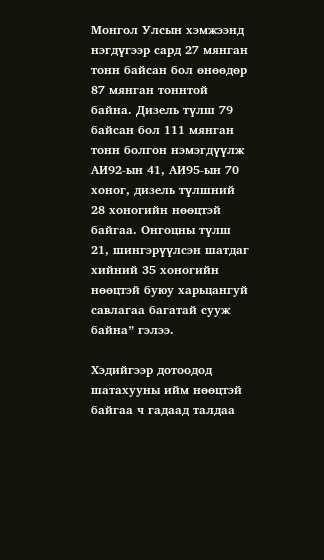Монгол Улсын хэмжээнд нэгдүгээр сард 27 мянган тонн байсан бол өнөөдөр 87 мянган тоннтой байна. Дизель түлш 79 байсан бол 111 мянган тонн болгон нэмэгдүүлж АИ92-ын 41, АИ95-ын 70 хоног, дизель түлшний 28 хоногийн нөөцтэй байгаа. Онгоцны түлш 21, шингэрүүлсэн шатдаг хийний 35 хоногийн нөөцтэй буюу харьцангуй савлагаа багатай сууж байна” гэлээ.

Хэдийгээр дотоодод шатахууны ийм нөөцтэй байгаа ч гадаад талдаа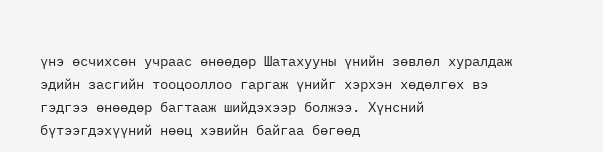үнэ өсчихсөн учраас өнөөдөр Шатахууны үнийн зөвлөл хуралдаж эдийн засгийн тооцооллоо гаргаж үнийг хэрхэн хөдөлгөх вэ гэдгээ өнөөдөр багтааж шийдэхээр болжээ. Хүнсний бүтээгдэхүүний нөөц хэвийн байгаа бөгөөд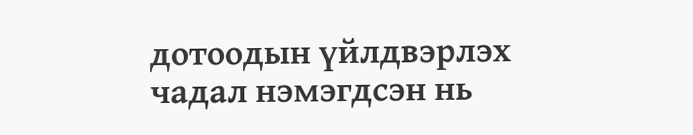дотоодын үйлдвэрлэх чадал нэмэгдсэн нь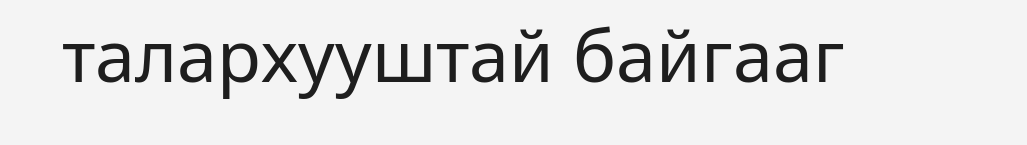талархууштай байгааг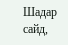Шадар сайд,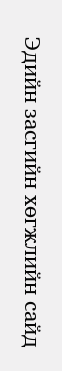Эдийн засгийн хөгжлийн сайд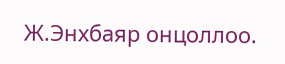Ж.Энхбаяр онцоллоо.